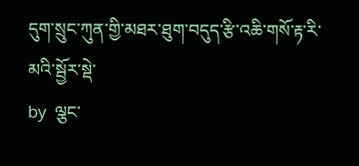དུག་སྲུང་ཀུན་གྱི་མཐར་ཐུག་བདུད་རྩི་འཆི་གསོ་རྟ་རི་མའི་སྦྱོར་སྡེ་
by  ལྕང་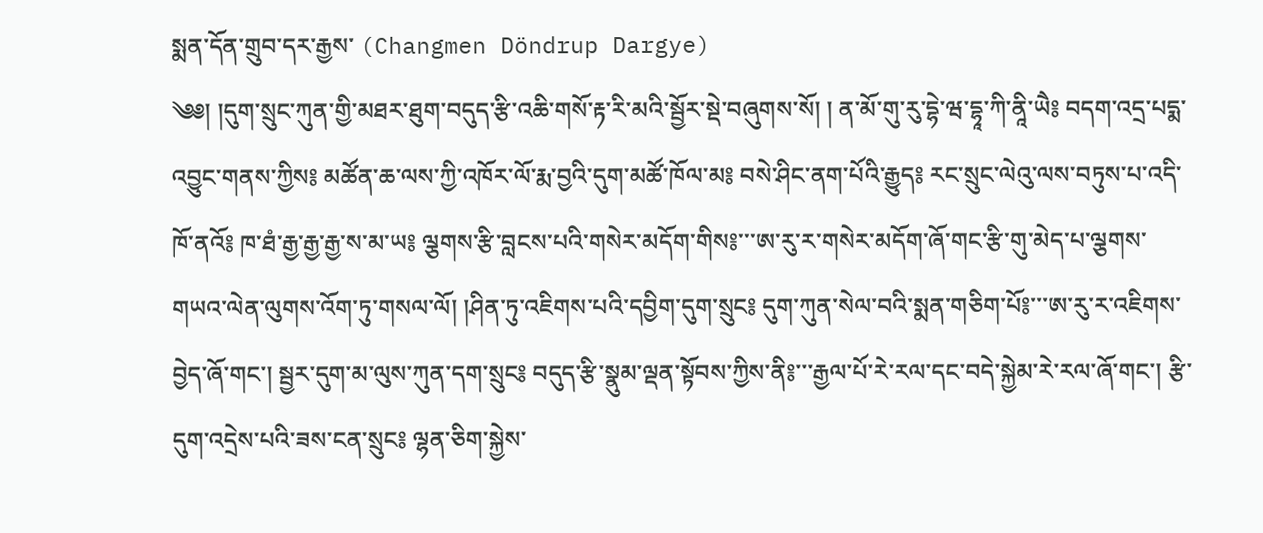སྨན་དོན་གྲུབ་དར་རྒྱས་ (Changmen Döndrup Dargye)
༄༅། །དུག་སྲུང་ཀུན་གྱི་མཐར་ཐུག་བདུད་རྩི་འཆི་གསོ་རྟ་རི་མའི་སྦྱོར་སྡེ་བཞུགས་སོ། ། ན་མོ་གུ་རུ་དྷེ་ཝ་དྷཱ་ཀི་ནཱི་ཡཻ༔ བདག་འདྲ་པདྨ་འབྱུང་གནས་ཀྱིས༔ མཚོན་ཆ་ལས་ཀྱི་འཁོར་ལོ་རྨ་བྱའི་དུག་མཚོ་ཁོལ་མ༔ བསེ་ཤིང་ནག་པོའི་རྒྱུད༔ རང་སྲུང་ལེའུ་ལས་བཏུས་པ་འདི་ཁོ་ནའོ༔ ཁ་ཐཾ་རྒྱ་རྒྱ་རྒྱ་ས་མ་ཡ༔ ལྕགས་རྩི་བླངས་པའི་གསེར་མདོག་གིས༔་་་ཨ་རུ་ར་གསེར་མདོག་ཞོ་གང་རྩི་གུ་མེད་པ་ལྕགས་གཡའ་ལེན་ལུགས་འོག་ཏུ་གསལ་ལོ། །ཤིན་ཏུ་འཇིགས་པའི་དབྱིག་དུག་སྲུང༔ དུག་ཀུན་སེལ་བའི་སྨན་གཅིག་པོ༔་་་ཨ་རུ་ར་འཇིགས་བྱེད་ཞོ་གང་། སྦྱར་དུག་མ་ལུས་ཀུན་དག་སྲུང༔ བདུད་རྩི་སྣུམ་ལྡན་སྟོབས་ཀྱིས་ནི༔་་་རྒྱལ་པོ་རེ་རལ་དང་བདེ་སྐྱེམ་རེ་རལ་ཞོ་གང་། རྩི་དུག་འདྲེས་པའི་ཟས་ངན་སྲུང༔ ལྷན་ཅིག་སྐྱེས་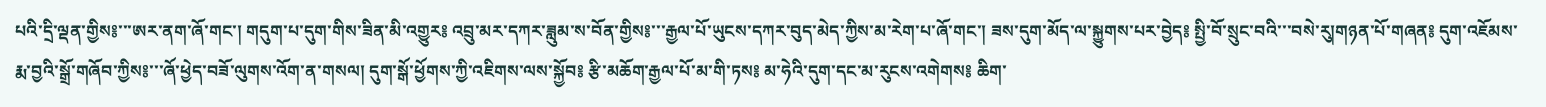པའི་དྲི་ལྡན་གྱིས༔་་་ཨར་ནག་ཞོ་གང་། གདུག་པ་དུག་གིས་ཟིན་མི་འགྱུར༔ འབྲུ་མར་དཀར་ཟླུམ་ས་བོན་གྱིས༔་་་རྒྱལ་པོ་ཡུངས་དཀར་བུད་མེད་ཀྱིས་མ་རེག་པ་ཞོ་གང་། ཟས་དུག་མོད་ལ་སྐྱུགས་པར་བྱེད༔ སྤྱི་བོ་སྲུང་བའི་་་བསེ་རུ།གཉན་པོ་གཞན༔ དུག་འཇོམས་རྨ་བྱའི་སྒྲོ་གཞོབ་ཀྱིས༔་་་ཞོ་ཕྱེད་བཟོ་ལུགས་འོག་ན་གསལ། དུག་སྒོ་ཕྱོགས་ཀྱི་འཇིགས་ལས་སྐྱོབ༔ རྩི་མཆོག་རྒྱལ་པོ་མ་གི་ཏས༔ མ་ཧེའི་དུག་དང་མ་རུངས་འགེགས༔ ཆིག་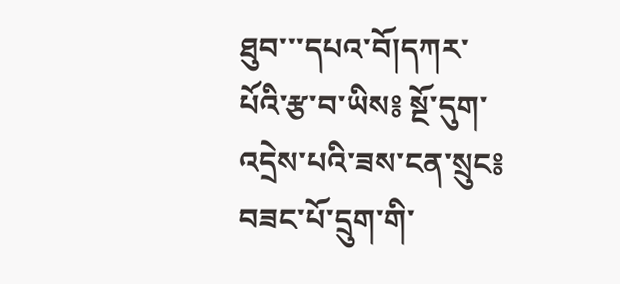ཐུབ་་་དཔའ་བོ།དཀར་པོའི་རྩ་བ་ཡིས༔ སྔོ་དུག་འདྲེས་པའི་ཟས་ངན་སྲུང༔ བཟང་པོ་དྲུག་གི་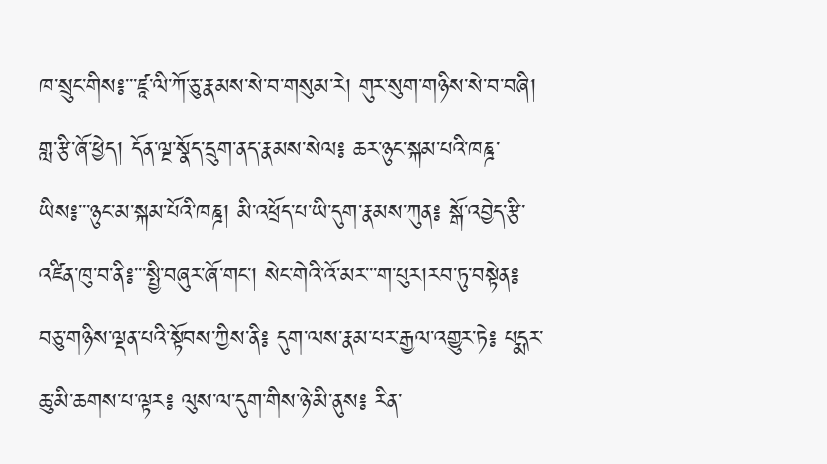ཁ་སྲུང་གིས༔་་་ཛཱ་ལི་ཀོ་ཅུ་རྣམས་སེ་བ་གསུམ་རེ། གུར་སུག་གཉིས་སེ་བ་བཞི། གླ་རྩི་ཞོ་ཕྱེད། དོན་ལྔ་སྣོད་དྲུག་ནད་རྣམས་སེལ༔ ཆར་ཉུང་སྐམ་པའི་ཁཎྜ་ཡིས༔་་་ཉུང་མ་སྐམ་པོའི་ཁཎྜ། མི་འཕྲོད་པ་ཡི་དུག་རྣམས་ཀུན༔ སྒོ་འབྱེད་རྩི་འཛིན་ཁུ་བ་ནི༔་་་སྤྱི་བཞུར་ཞོ་གང་། སེང་གེའི་འོ་མར་་་ག་པུར།རབ་ཏུ་བསྟེན༔ བཅུ་གཉིས་ལྡན་པའི་སྟོབས་ཀྱིས་ནི༔ དུག་ལས་རྣམ་པར་རྒྱལ་འགྱུར་ཏེ༔ པདྨར་ཆུ་མི་ཆགས་པ་ལྟར༔ ལུས་ལ་དུག་གིས་ཉེ་མི་ནུས༔ རིན་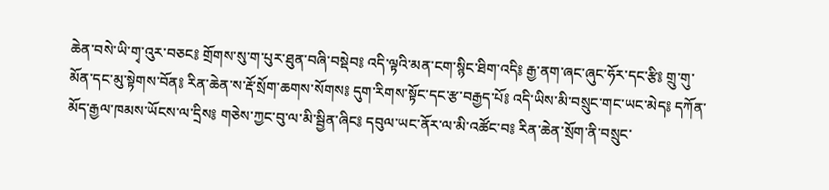ཆེན་བསེ་ཡི་གྭ་འུར་བཅང༔ གྲོགས་སུ་ག་པུར་ཐུན་བཞི་བསྡེབ༔ འདི་ལྟའི་མན་ངག་སྙིང་ཐིག་འདི༔ རྒྱ་ནག་ཞང་ཞུང་ཧོར་དང་རྩི༔ གྲུ་གུ་མོན་དང་མུ་སྟེགས་བོན༔ རིན་ཆེན་ས་རྡོ་སྲོག་ཆགས་སོགས༔ དུག་རིགས་སྟོང་དང་རྩ་བརྒྱད་པོ༔ འདི་ཡིས་མི་བསྲུང་གང་ཡང་མེད༔ དཀོན་མོད་རྒྱལ་ཁམས་ཡོངས་ལ་དྲིས༔ གཅེས་ཀྱང་བུ་ལ་མི་སྦྱིན་ཞིང༔ དབུལ་ཡང་ནོར་ལ་མི་འཚོང་བ༔ རིན་ཆེན་སྲོག་ནི་བསྲུང་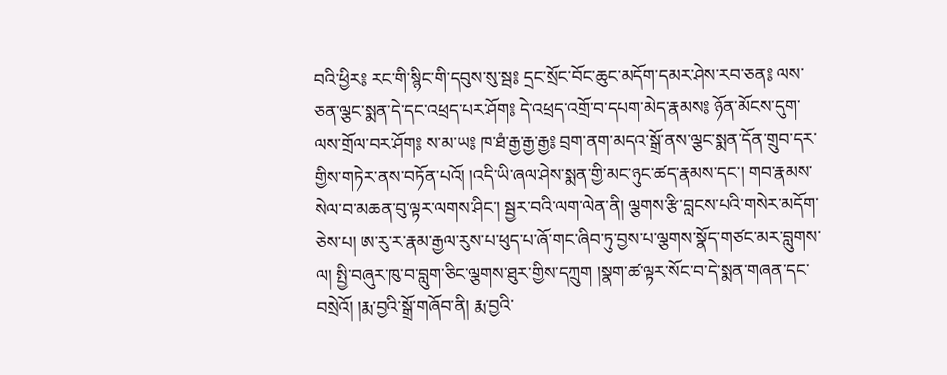བའི་ཕྱིར༔ རང་གི་སྙིང་གི་དབུས་སུ་སྦ༔ དྲང་སྲོང་བོང་ཆུང་མདོག་དམར་ཤེས་རབ་ཅན༔ ལས་ཅན་ལྕང་སྨན་དེ་དང་འཕྲད་པར་ཤོག༔ དེ་འཕྲད་འགྲོ་བ་དཔག་མེད་རྣམས༔ ཉོན་མོངས་དུག་ལས་གྲོལ་བར་ཤོག༔ ས་མ་ཡ༔ ཁ་ཐཾ་རྒྱ་རྒྱ་རྒྱ༔ བྲག་ནག་མདའ་སྒྲོ་ནས་ལྕང་སྨན་དོན་གྲུབ་དར་གྱིས་གཏེར་ནས་བཏོན་པའོ། །འདི་ཡི་ཞལ་ཤེས་སྨན་གྱི་མང་ཉུང་ཚད་རྣམས་དང་། གབ་རྣམས་སེལ་བ་མཆན་བུ་ལྟར་ལགས་ཤིང་། སྦྱར་བའི་ལག་ལེན་ནི། ལྕགས་རྩི་བླངས་པའི་གསེར་མདོག་ཅེས་པ། ཨ་རུ་ར་རྣམ་རྒྱལ་རུས་པ་ཕུད་པ་ཞོ་གང་ཞིབ་ཏུ་བྱས་པ་ལྕགས་སྣོད་གཙང་མར་བླུགས་ལ། སྤྱི་བཞུར་ཁུ་བ་བླུག་ཅིང་ལྕགས་ཐུར་གྱིས་དཀྲུག །སྣག་ཚ་ལྟར་སོང་བ་དེ་སྨན་གཞན་དང་བསྲེའོ། །རྨ་བྱའི་སྒྲོ་གཞོབ་ནི། རྨ་བྱའི་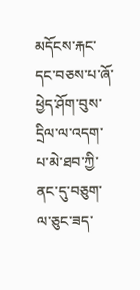མདོངས་རྐང་དང་བཅས་པ་ཞོ་ཕྱེད་ཤོག་བུས་དྲིལ་ལ་འདག་པ་མེ་ཐབ་ཀྱི་ནང་དུ་བཅུག་ལ་ཅུང་ཟད་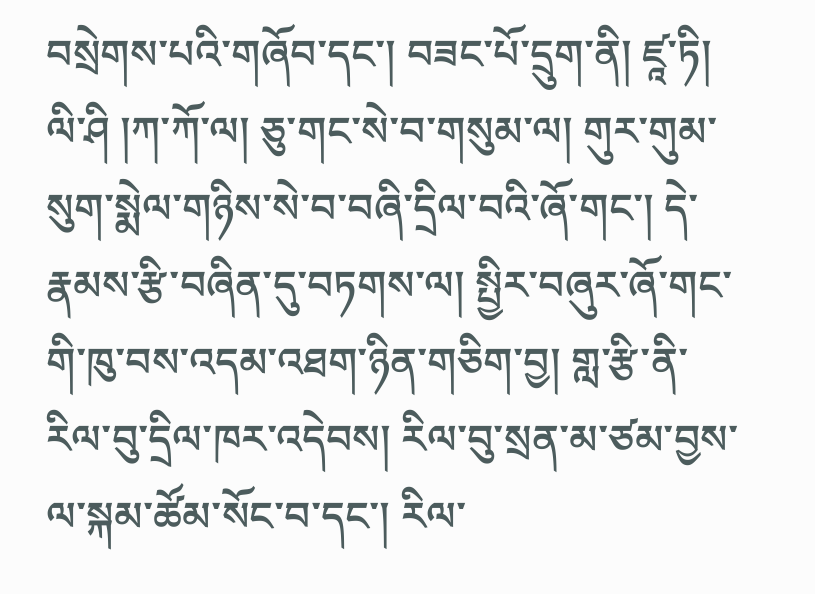བསྲེགས་པའི་གཞོབ་དང་། བཟང་པོ་དྲུག་ནི། ཛཱ་ཏི། ལི་ཤི །ཀ་ཀོ་ལ། ཅུ་གང་སེ་བ་གསུམ་ལ། གུར་གུམ་སུག་སྨེལ་གཉིས་སེ་བ་བཞི་དྲིལ་བའི་ཞོ་གང་། དེ་རྣམས་རྩི་བཞིན་དུ་བཏགས་ལ། སྤྱིར་བཞུར་ཞོ་གང་གི་ཁུ་བས་འདམ་འཐག་ཉིན་གཅིག་བྱ། གླ་རྩི་ནི་རིལ་བུ་དྲིལ་ཁར་འདེབས། རིལ་བུ་སྲན་མ་ཙམ་བྱས་ལ་སྐམ་ཚོམ་སོང་བ་དང་། རིལ་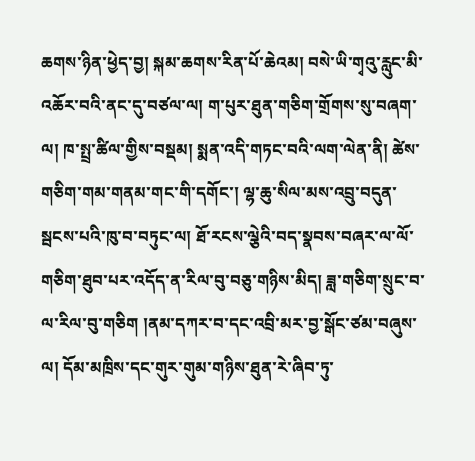ཆགས་ཉིན་ཕྱེད་བྱ། སྐམ་ཆགས་རིན་པོ་ཆེའམ། བསེ་ཡི་གྭའུ་རླུང་མི་འཆོར་བའི་ནང་དུ་བཙལ་ལ། ག་པུར་ཐུན་གཅིག་གྲོགས་སུ་བཞག་ལ། ཁ་སྤྲ་ཚིལ་གྱིས་བསྡམ། སྨན་འདི་གཏང་བའི་ལག་ལེན་ནི། ཚེས་གཅིག་གམ་གནམ་གང་གི་དགོང་། ལྷ་ཆུ་སིལ་མས་འབྲུ་བདུན་སྦངས་པའི་ཁུ་བ་བཏུང་ལ། ཐོ་རངས་ལྕེའི་བད་སྣབས་བཞར་ལ་ལོ་གཅིག་ཐུབ་པར་འདོད་ན་རིལ་བུ་བཅུ་གཉིས་མིད། ཟླ་གཅིག་སྲུང་བ་ལ་རིལ་བུ་གཅིག །ནམ་དཀར་བ་དང་འབྲི་མར་བྱ་སྒོང་ཙམ་བཞུས་ལ། དོམ་མཁྲིས་དང་གུར་གུམ་གཉིས་ཐུན་རེ་ཞིབ་ཏུ་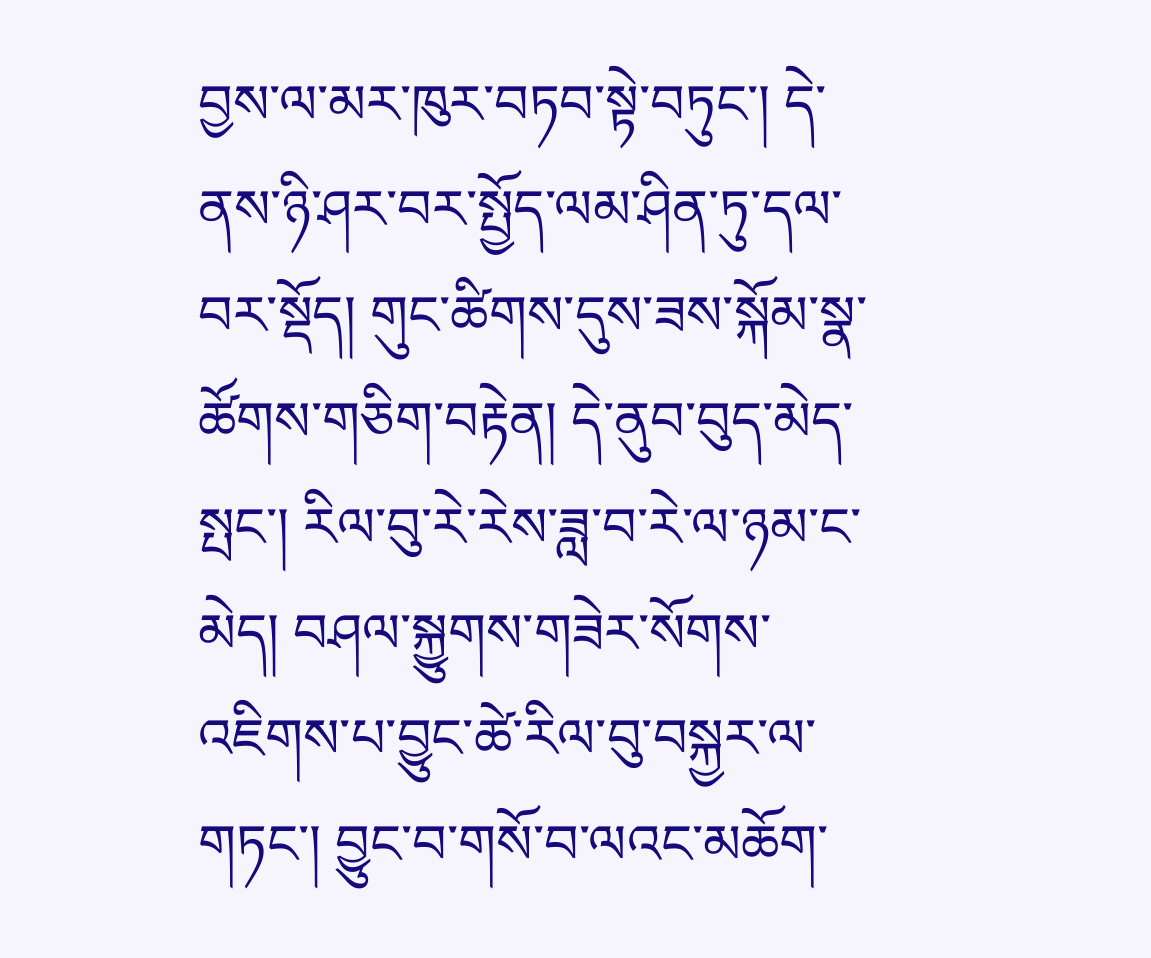བྱས་ལ་མར་ཁུར་བཏབ་སྟེ་བཏུང་། དེ་ནས་ཉི་ཤར་བར་སྤྱོད་ལམ་ཤིན་ཏུ་དལ་བར་སྡོད། གུང་ཚིགས་དུས་ཟས་སྐོམ་སྣ་ཚོགས་གཅིག་བརྟེན། དེ་ནུབ་བུད་མེད་སྤང་། རིལ་བུ་རེ་རེས་ཟླ་བ་རེ་ལ་ཉམ་ང་མེད། བཤལ་སྐྱུགས་གཟེར་སོགས་འཇིགས་པ་བྱུང་ཚེ་རིལ་བུ་བསྐྱར་ལ་གཏང་། བྱུང་བ་གསོ་བ་ལའང་མཆོག་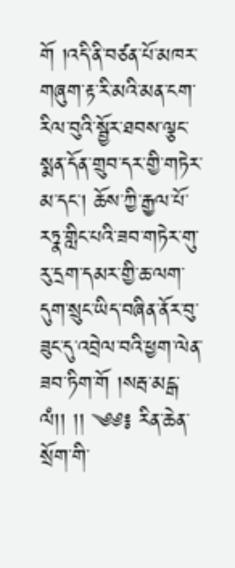གོ །འདི་ནི་བཙན་པོ་མཁར་གཞུག་རྟ་རི་མའི་མན་ངག་རིལ་བུའི་སྦྱོར་ཐབས་ལྕང་སྨན་དོན་གྲུབ་དར་གྱི་གཏེར་མ་དང་། ཆོས་ཀྱི་རྒྱལ་པོ་རཏྣ་གླིང་པའི་ཟབ་གཏེར་གུ་རུ་དྲག་དམར་གྱི་ཆ་ལག་དུག་སྲུང་ཡིད་བཞིན་ནོར་བུ་ཟུང་དུ་འབྲེལ་བའི་ཕྱག་ལེན་ཟབ་ཏིག་གོ །སརྦ་མངྒ་ལཾ།། །། ༄༅༔ རིན་ཆེན་སྲོག་གི་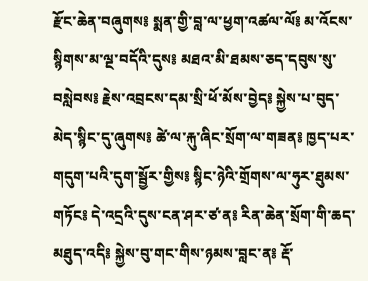རྫོང་ཆེན་བཞུགས༔ སྨན་གྱི་བླ་ལ་ཕྱག་འཚལ་ལོ༔ མ་འོངས་སྙིགས་མ་ལྔ་བདོའི་དུས༔ མཐའ་མི་ཐམས་ཅད་དབུས་སུ་བསླེབས༔ རྗེས་འབྲངས་དམ་སྲི་ཕོ་མོས་བྱེད༔ སྐྱེས་པ་བུད་མེད་སྙིང་དུ་ཞུགས༔ ཚེ་ལ་རྐུ་ཞིང་སྲོག་ལ་གཟན༔ ཁྱད་པར་གདུག་པའི་དུག་སྦྱོར་གྱིས༔ སྙིང་ཉེའི་གྲོགས་ལ་ཧུར་ཐུམས་གཏོང༔ དེ་འདྲའི་དུས་ངན་ཤར་ཙ་ན༔ རིན་ཆེན་སྲོག་གི་ཆད་མཐུད་འདི༔ སྐྱེས་བུ་གང་གིས་ཉམས་བླང་ན༔ རྡོ་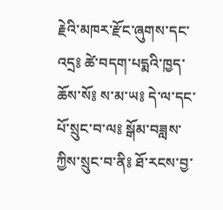རྗེའི་མཁར་རྫོང་ཞུགས་དང་འདྲ༔ ཚེ་བདག་པདྨའི་ཁྱད་ཆོས་སོ༔ ས་མ་ཡ༔ དེ་ལ་དང་པོ་སྲུང་བ་ལ༔ སྒོམ་བཟླས་ཀྱིས་སྲུང་བ་ནི༔ ཐོ་རངས་བྱ་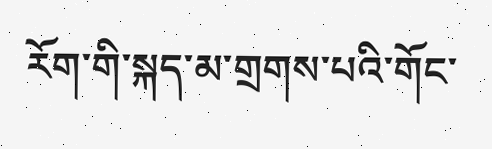རོག་གི་སྐད་མ་གྲགས་པའི་གོང་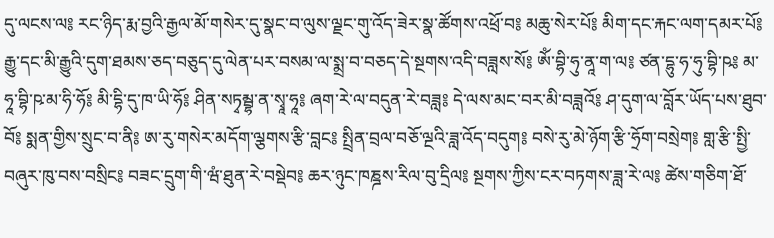དུ་ལངས་ལ༔ རང་ཉིད་རྨ་བྱའི་རྒྱལ་མོ་གསེར་དུ་སྣང་བ་ལུས་ལྗང་གུ་འོད་ཟེར་སྣ་ཚོགས་འཕྲོ་བ༔ མཆུ་སེར་པོ༔ མིག་དང་རྐང་ལག་དམར་པོ༔ རྒྱུ་དང་མི་རྒྱུའི་དུག་ཐམས་ཅད་བཅུད་དུ་ལེན་པར་བསམ་ལ་སྨྲ་བ་བཅད་དེ་སྔགས་འདི་བཟླས་སོ༔ ཨོཾ་བྷི་ཧུ་ནཱ་ག་ལ༔ ཙན་དྷུ་ཧ་ཧུ་བྷི་ཥ༔ མ་ཧཱ་བྷི་ཥ་མ་ཧི་ཧོ༔ མི་དྷི་དུ་ཁ་ཡི་ཧོ༔ ཤིན་སཏྭམྦྷ་ན་སྭཱ་ཧཱ༔ ཞག་རེ་ལ་བདུན་རེ་བཟླ༔ དེ་ལས་མང་བར་མི་བཟླའོ༔ ཤ་དུག་ལ་བློར་ཡོད་པས་ཐུབ་བོ༔ སྨན་གྱིས་སྲུང་བ་ནི༔ ཨ་རུ་གསེར་མདོག་ལྕགས་རྩི་བླང༔ སྤྲིན་བྲལ་བཅོ་ལྔའི་ཟླ་འོད་བདུག༔ བསེ་རུ་མེ་ཉོག་རྩི་ཧྲོག་བསྲེག༔ གླ་རྩི་སྤྱི་བཞུར་ཁུ་བས་བསྲིང༔ བཟང་དྲུག་གི་ཝཾ་ཐུན་རེ་བསྡེབ༔ ཆར་ཉུང་ཁཎྜས་རིལ་བུ་དྲིལ༔ སྔགས་ཀྱིས་ངར་བཏགས་ཟླ་རེ་ལ༔ ཚེས་གཅིག་ཐོ་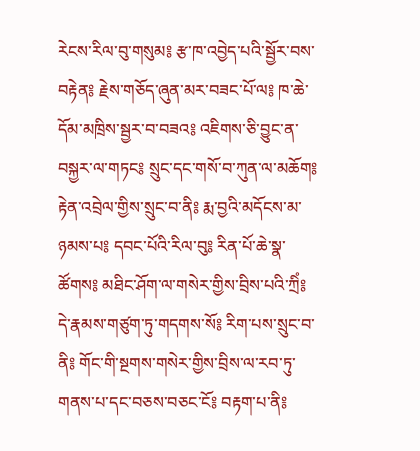རེངས་རིལ་བུ་གསུམ༔ རྩ་ཁ་འབྱེད་པའི་སྦྱོར་བས་བརྟེན༔ རྗེས་གཅོད་ཞུན་མར་བཟང་པོ་ལ༔ ཁ་ཆེ་དོམ་མཁྲིས་སྦྱར་བ་བཟའ༔ འཇིགས་ཅི་བྱུང་ན་བསྐྱར་ལ་གཏང༔ སྲུང་དང་གསོ་བ་ཀུན་ལ་མཆོག༔ རྟེན་འབྲེལ་གྱིས་སྲུང་བ་ནི༔ རྨ་བྱའི་མདོངས་མ་ཉམས་པ༔ དབང་པོའི་རིལ་བུ༔ རིན་པོ་ཆེ་སྣ་ཚོགས༔ མཐིང་ཤོག་ལ་གསེར་གྱིས་བྲིས་པའི་ཀྲིཾ༔ དེ་རྣམས་གཙུག་ཏུ་གདགས་སོ༔ རིག་པས་སྲུང་བ་ནི༔ གོང་གི་སྔགས་གསེར་གྱིས་བྲིས་ལ་རབ་ཏུ་གནས་པ་དང་བཅས་བཅང་ངོ༔ བརྟག་པ་ནི༔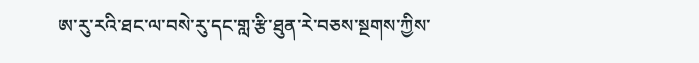ཨ་རུ་རའི་ཐང་ལ་བསེ་རུ་དང་གླ་རྩི་ཐུན་རེ་བཅས་སྔགས་ཀྱིས་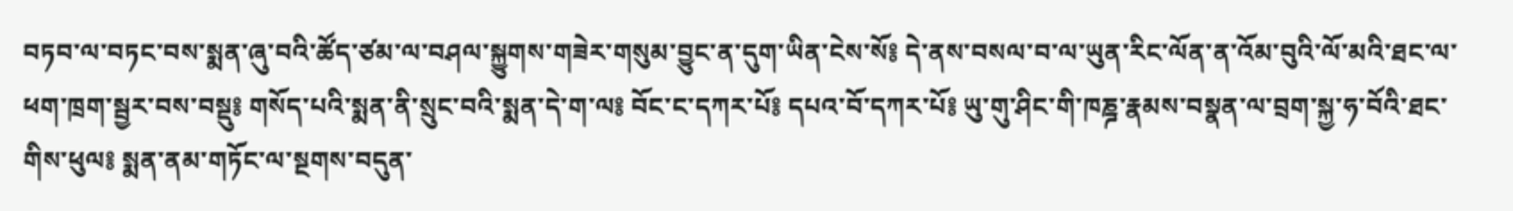བཏབ་ལ་བཏང་བས་སྨན་ཞུ་བའི་ཚོད་ཙམ་ལ་བཤལ་སྐྱུགས་གཟེར་གསུམ་བྱུང་ན་དུག་ཡིན་ངེས་སོ༔ དེ་ནས་བསལ་བ་ལ་ཡུན་རིང་ལོན་ན་འོམ་བུའི་ལོ་མའི་ཐང་ལ་ཕག་ཁྲག་སྦྱར་བས་བསྡུ༔ གསོད་པའི་སྨན་ནི་སྲུང་བའི་སྨན་དེ་ག་ལ༔ བོང་ང་དཀར་པོ༔ དཔའ་བོ་དཀར་པོ༔ ཡུ་གུ་ཤིང་གི་ཁཎྜ་རྣམས་བསྣན་ལ་བྲག་སྐྱ་ཧ་བོའི་ཐང་གིས་ཕུལ༔ སྨན་ནམ་གཏོང་ལ་སྔགས་བདུན་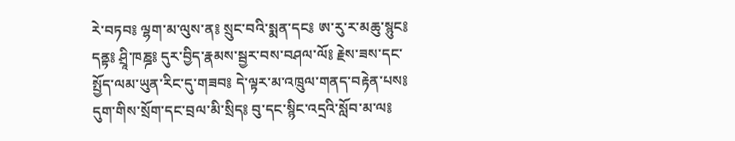རེ་བཏབ༔ ལྷག་མ་ལུས་ན༔ སྲུང་བའི་སྨན་དང༔ ཨ་རུ་ར་མཆུ་སྙུང༔ དནྟ༔ ཤྲཱི་ཁཎྜ༔ དུར་བྱིད་རྣམས་སྦྱར་བས་བཤལ་ལོ༔ རྗེས་ཟས་དང་སྤྱོད་ལམ་ཡུན་རིང་དུ་གཟབ༔ དེ་ལྟར་མ་འཁྲུལ་གནད་བརྟེན་པས༔ དུག་གིས་སྲོག་དང་བྲལ་མི་སྲིད༔ བུ་དང་སྙིང་འདྲའི་སློབ་མ་ལ༔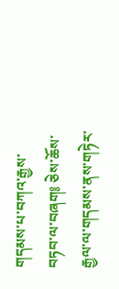གདམས་པ་བཀའ་རྒྱས་བཏབ་ལ་བཞག༔ ཅེས་ཆོས་རྒྱལ་ལ་གདམས་ནས་གཏེར་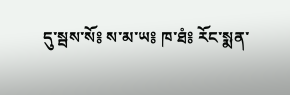དུ་སྦས་སོ༔ ས་མ་ཡ༔ ཁ་ཐཾ༔ རོང་སྨན་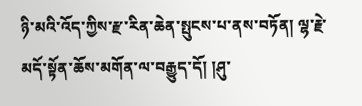ཉི་མའི་འོད་ཀྱིས་རྫ་རིན་ཆེན་སྤུངས་པ་ནས་བཏོན། ལྷ་རྗེ་མདོ་སྟོན་ཆོས་མགོན་ལ་བརྒྱུད་དོ། །ཤུ་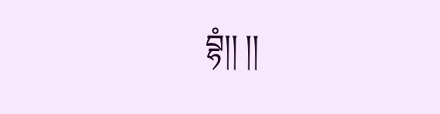བྷཾ།། །།